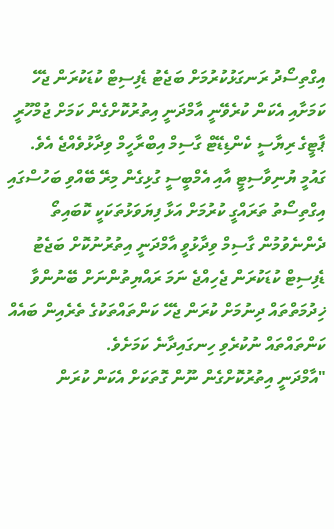އިގްތިސޯދު ރަނގަޅުކުރުމަށް ބަޖެޓު ޑެފިސިޓް ކުޑަކުރަން ޖެހޭ ކަމަށާއި އެކަން ކުރެވޭނީ އާމްދަނީ އިތުރުކޮށްގެން ކަމަށް ޖުމްހޫރީ ޕާޓީގެ ރިޔާސީ ކެންޑިޑޭޓް ގާސިމް އިބްރާހީމް ވިދާޅުވެއްޖެ އެވެ.
ގައުމީ ޔުނިވާސިޓީ އާއި އެމްބީސީ ގުޅިގެން މިރޭ ބޭއްވި ބަހުސްގައި އިގްތިސޯތު ތަރައްގީ ކުރުމަށް އަޅާ ފިޔަވަޅުތަކަކީ ކޮބައިތޯ ދެންނެވުމުން ގާސިމް ވިދާޅުވީ އާމްދަނީ އިތުރުނުކޮށް ބަޖެޓު ޑެފިސިޓް ކުޑަކުރަން ޖެހިއްޖެ ނަމަ ރައްޔިތުންނަށް ބޭނުންވާ ޚިދުމަތްތައް ދިނުމަށް ކުރަން ޖެހޭ ކަންތައްތަކުގެ ތެރެއިން ބައެއް ކަންތައްތައް ނުކުރެވި ހިނގައިދާނެ ކަމަށެވެ.
"އާމްދަނީ އިތުރުކޮށްގެން ނޫން ގޮތަކަށް އެކަން ކުރަން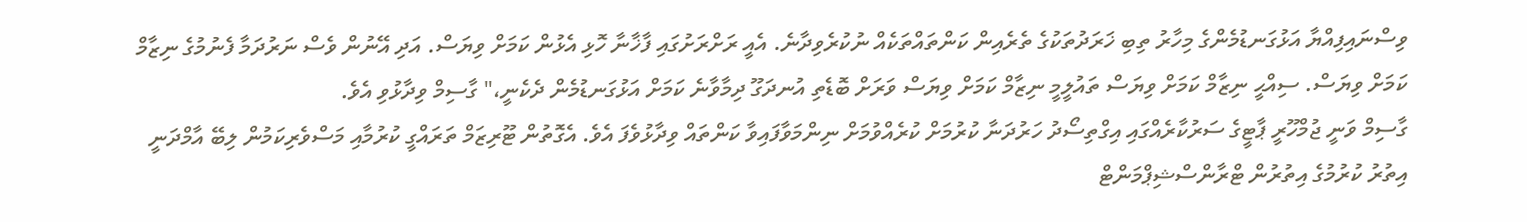ވިސްނައިފިއްޔާ އަޅުގަނޑުމެންގެ މިހާރު ތިބި ޚަރަދުތަކުގެ ތެރެއިން ކަންތައްތަކެއް ނުކުރެވިދާނެ. އެއީ ރަށްރަށުގައި ފާޚާނާ ހޮޅި އެޅުން ކަމަށް ވިޔަސް. އަދި އޭނުން ވެސް ނަރުދަމާ ފެނުމުގެ ނިޒާމް ކަމަށް ވިޔަސް. ސިއްޙީ ނިޒާމް ކަމަށް ވިޔަސް ތައުލީމީ ނިޒާމް ކަމަށް ވިޔަސް ވަރަށް ބޮޑެތި އުނދަގޫ ދިމާވާނެ ކަމަށް އަޅުގަނޑުމެން ދެކެނީ،" ގާސިމް ވިދާޅުވި އެވެ.
ގާސިމް ވަނީ ޖުމްހޫރީ ޕާޓީގެ ސަރުކާރެއްގައި އިގްތިސޯދު ހަރުދަނާ ކުރުމަށް ކުރެއްވުމަށް ނިންމަވާފައިވާ ކަންތައް ވިދާޅުވެފަ އެވެ. އެގޮތުން ޓޫރިޒަމް ތަރައްގީ ކުރުމާއި މަސްވެރިކަމުން ލިބޭ އާމްދަނީ އިތުރު ކުރުމުގެ އިތުރުން ޓްރާންސްޝިޕްމަންޓް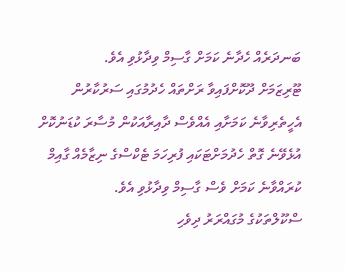ބަނދަރެއް ހެދާނެ ކަމަށް ގާސިމް ވިދާޅުވި އެވެ.
ޓޫރިޒަމަށް ދޫކޮށްފައިވާ ރަށްތައް ހެދުމުގައި ސަރުކާރުން އެހީތެރިވާނެ ކަމަށާއި އެއްވެސް ދާއިރާއަކުން މުސާރަ ކުޑަނުކޮށް އުޅެވޭނެ ގޮތް ހެދުމަށްޓަކައި ފުރިހަމަ ޓެކްސްގެ ނިޒާމެއް ގާއިމް ކުރައްވާނެ ކަމަށް ވެސް ގާސިމް ވިދާޅުވި އެވެ.
ސްކޫލްތަކުގެ މުގައްރަރު ދިވެހި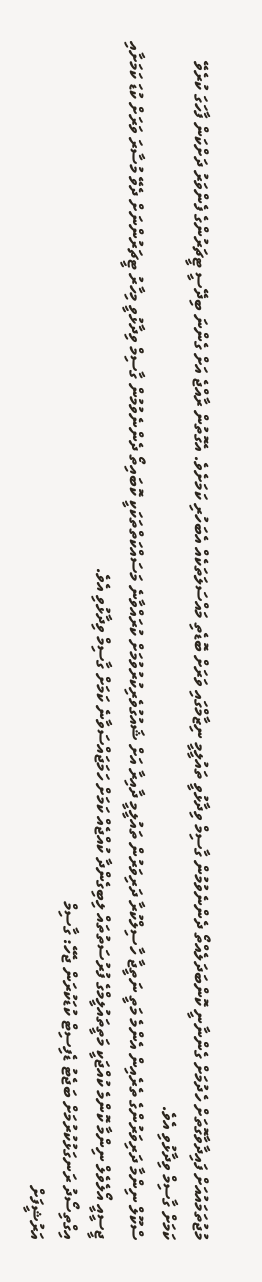މުޖުތަމައުއަށް ފައިދާވާގޮތަށް ހެދުމަށް ގެންނާނީ ކޮންބަދަލެއްތޯ ދެންނެވުމުން ގާސިމް ވިދާޅުވީ ތައުލީމީ ނިޒާމްގައި ވަރަށް ބޮޑެތި މައްސަލަތަކެއް އެބަހުރި ކަމަށެވެ. އެގޮތުން ރާއްޖެ އަށް ގެންނަ ބިދޭސީ ޓީޗަރުންގެ ފެންވަރު ދަށްކަން ފާހަގަ ކުރެވޭ ކަމަށް ގާސިމް ވިދާޅުވި އެވެ.
ސްކޫލް ނިންމާ ދަރިވަރުންގެ ތެރެއިން އެންމެ މަތީ ނަތީޖާ ހާސިލްކުރާ ދަރިވަރުން ތައުލީމީ ދާއިރާ އަށް ޝައުގުވެރިކުރުވުމަށް ކުރައްވާނެ މަސައްކަތްތަކަކީ ކޮބައިތޯ ދެންނެވުމުން ގާސިމް ވިދާޅުވީ މިހާރު ޓީޗަރުންނަށް ދެވޭ މުސާރަ ވަރަށް ކުޑަ ކަމަށާއި ޖީސީއީ އޯލެވެލް ނިންމާ ކޮންމެ ކުއްޖަކީ މަތީތައުލީމްގެ ފުރުސަތުތައް ލިބިގެންދާ ކުއްޖެއް ކަމަށް ހަމަޖައްސަވާނެ ކަމަށް ގާސިމް ވިދާޅުވި އެވެ.
އިގްތިސޯދު ރަނގަޅުކުރުމަށް ބަޖެޓު ޑެފިސިޓް ކުޑަކުރަން ޖެހޭ: ގާސިމް
އަރުޝީފަށް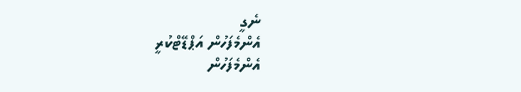ނެގީ
އެންމެފަހުން އަޕްޑޭޓްކުރީ
އެންމެފަހުން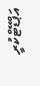އަޕްޑޭޓްކުރީ